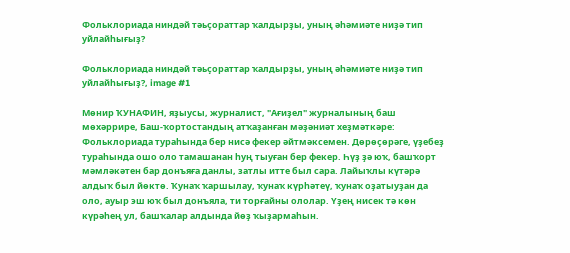Фольклориада ниндәй тәьҫораттар ҡалдырҙы, уның әһәмиәте ниҙә тип уйлайһығыҙ?

Фольклориада ниндәй тәьҫораттар ҡалдырҙы, уның әһәмиәте ниҙә тип уйлайһығыҙ?, image #1

Мөнир ҠУНАФИН, яҙыусы, журналист, "Ағиҙел" журналының баш мөхәррире, Баш-ҡортостандың атҡаҙанған мәҙәниәт хеҙмәткәре: Фольклориада тураһында бер нисә фекер әйтмәксемен. Дөрөҫөрәге, үҙебеҙ тураһында ошо оло тамашанан һуң тыуған бер фекер. Һүҙ ҙә юҡ, башҡорт мәмләкәтен бар донъяға данлы, затлы итте был сара. Лайыҡлы күтәрә алдыҡ был йөктө. Ҡунаҡ ҡаршылау, ҡунаҡ күрһәтеү, ҡунаҡ оҙатыуҙан да оло, ауыр эш юҡ был донъяла, ти торғайны ололар. Үҙең нисек тә көн күрәһең ул, башҡалар алдында йөҙ ҡыҙармаһын.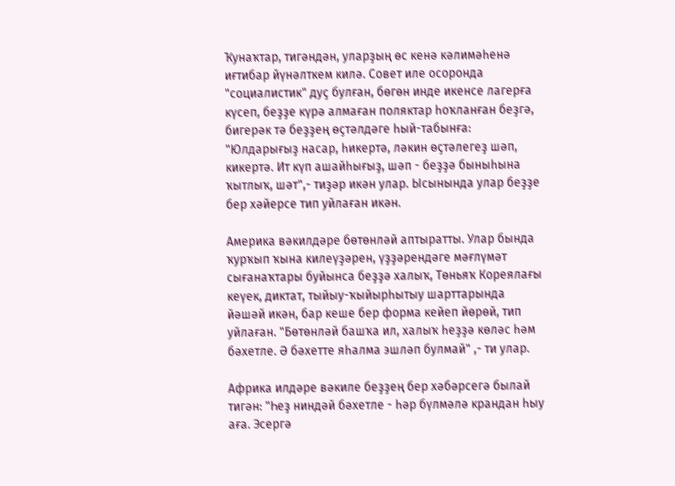Ҡунаҡтар, тигәндән, уларҙың өс кенә кәлимәһенә иғтибар йүнәлткем килә. Совет иле осоронда "социалистик" дуҫ булған, бөгөн инде икенсе лагерға күсеп, беҙҙе күрә алмаған поляктар һоҡланған беҙгә, бигерәк тә беҙҙең өҫтәлдәге һый-табынға: "Юлдарығыҙ насар, һикертә, ләкин өҫтәлегеҙ шәп, кикертә. Ит күп ашайһығыҙ, шәп - беҙҙә быныһына ҡытлыҡ, шәт",- тиҙәр икән улар. Ысынында улар беҙҙе бер хәйерсе тип уйлаған икән.

Америка вәкилдәре бөтөнләй аптыратты. Улар бында ҡурҡып ҡына килеүҙәрен, үҙҙәрендәге мәғлүмәт сығанаҡтары буйынса беҙҙә халыҡ, Төньяҡ Кореялағы кеүек, диктат, тыйыу-ҡыйырһытыу шарттарында йәшәй икән, бар кеше бер форма кейеп йөрөй, тип уйлаған. "Бөтөнләй башҡа ил, халыҡ һеҙҙә көләс һәм бәхетле. Ә бәхетте яһалма эшләп булмай" ,- ти улар.

Африка илдәре вәкиле беҙҙең бер хәбәрсегә былай тигән: "Һеҙ ниндәй бәхетле - һәр бүлмәлә крандан һыу аға. Эсергә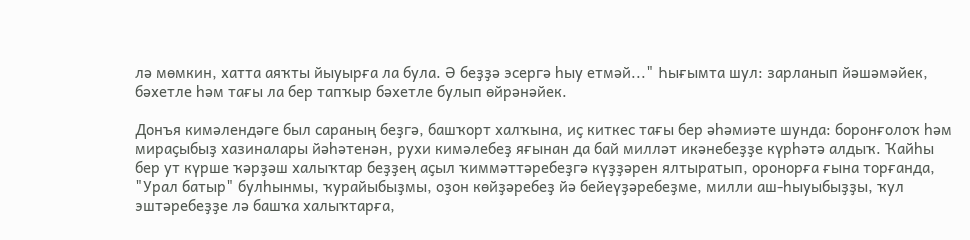лә мөмкин, хатта аяҡты йыуырға ла була. Ә беҙҙә эсергә һыу етмәй..." Һығымта шул: зарланып йәшәмәйек, бәхетле һәм тағы ла бер тапҡыр бәхетле булып өйрәнәйек.

Донъя кимәлендәге был сараның беҙгә, башҡорт халҡына, иҫ киткес тағы бер әһәмиәте шунда: боронғолоҡ һәм мираҫыбыҙ хазиналары йәһәтенән, рухи кимәлебеҙ яғынан да бай милләт икәнебеҙҙе күрһәтә алдыҡ. Ҡайһы бер ут күрше ҡәрҙәш халыҡтар беҙҙең аҫыл ҡиммәттәребеҙгә күҙҙәрен ялтыратып, оронорға ғына торғанда, "Урал батыр" булһынмы, ҡурайыбыҙмы, оҙон көйҙәребеҙ йә бейеүҙәребеҙме, милли аш-һыуыбыҙҙы, ҡул эштәребеҙҙе лә башҡа халыҡтарға,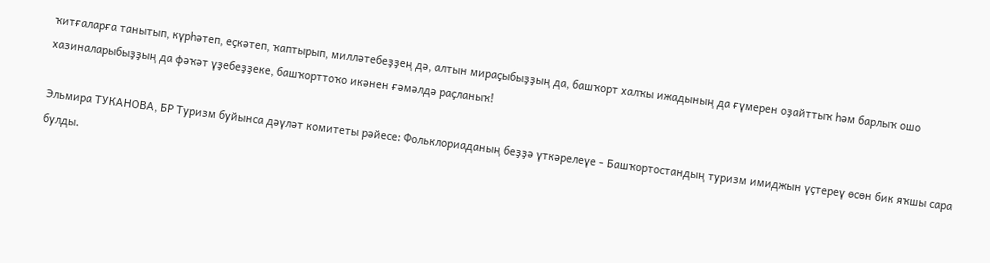ҡитғаларға танытып, күрһәтеп, еҫкәтеп, ҡаптырып, милләтебеҙҙең дә, алтын мираҫыбыҙҙың да, башҡорт халҡы ижадының да ғүмерен оҙайттыҡ һәм барлыҡ ошо хазиналарыбыҙҙың да фәҡәт үҙебеҙҙеке, башҡорттоҡо икәнен ғәмәлдә раҫланыҡ!

Эльмира ТУКАНОВА, БР Туризм буйынса дәүләт комитеты рәйесе: Фольклориаданың беҙҙә үткәрелеүе - Башҡортостандың туризм имиджын үҫтереү өсөн бик яҡшы сара булды.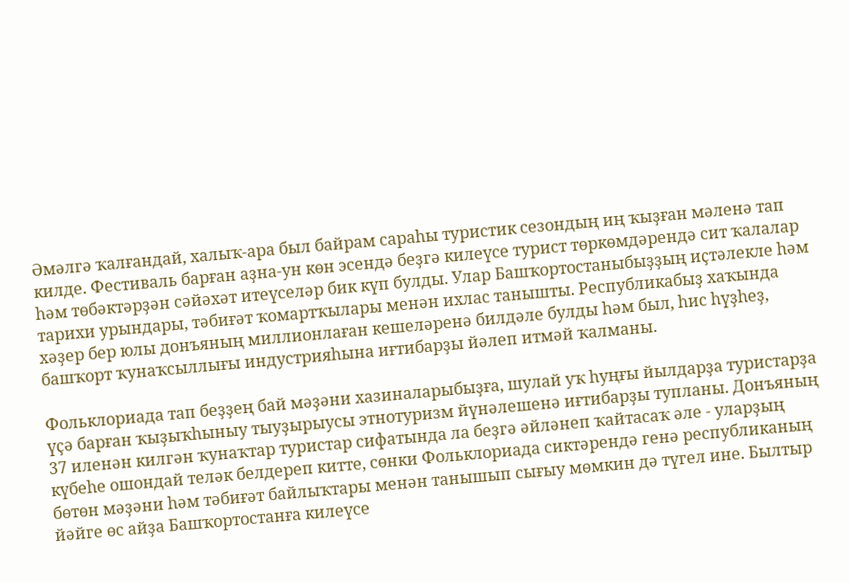Әмәлгә ҡалғандай, халыҡ-ара был байрам сараһы туристик сезондың иң ҡыҙған мәленә тап килде. Фестиваль барған аҙна-ун көн эсендә беҙгә килеүсе турист төркөмдәрендә сит ҡалалар һәм төбәктәрҙән сәйәхәт итеүселәр бик күп булды. Улар Башҡортостаныбыҙҙың иҫтәлекле һәм тарихи урындары, тәбиғәт ҡомартҡылары менән ихлас танышты. Республикабыҙ хаҡында хәҙер бер юлы донъяның миллионлаған кешеләренә билдәле булды һәм был, һис һүҙһеҙ, башҡорт ҡунаҡсыллығы индустрияһына иғтибарҙы йәлеп итмәй ҡалманы.

Фольклориада тап беҙҙең бай мәҙәни хазиналарыбыҙға, шулай уҡ һуңғы йылдарҙа туристарҙа үҫә барған ҡыҙыҡһыныу тыуҙырыусы этнотуризм йүнәлешенә иғтибарҙы тупланы. Донъяның 37 иленән килгән ҡунаҡтар туристар сифатында ла беҙгә әйләнеп ҡайтасаҡ әле - уларҙың күбеһе ошондай теләк белдереп китте, сөнки Фольклориада сиктәрендә генә республиканың бөтөн мәҙәни һәм тәбиғәт байлыҡтары менән танышып сығыу мөмкин дә түгел ине. Былтыр йәйге өс айҙа Башҡортостанға килеүсе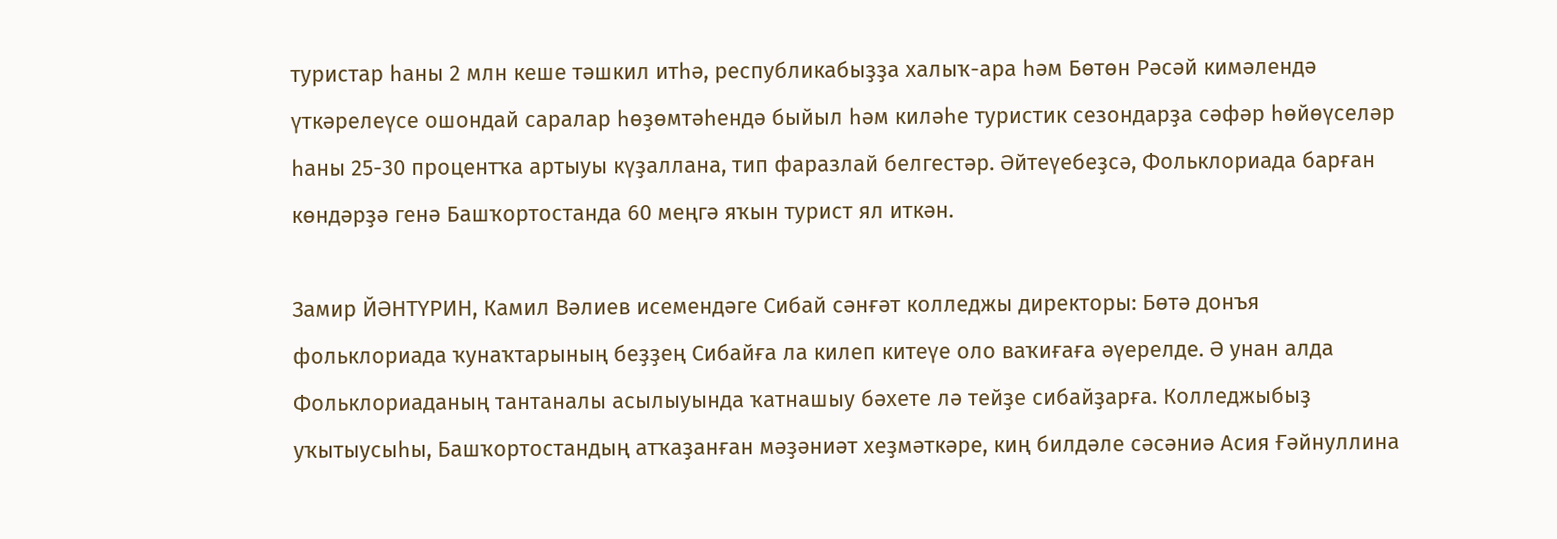туристар һаны 2 млн кеше тәшкил итһә, республикабыҙҙа халыҡ-ара һәм Бөтөн Рәсәй кимәлендә үткәрелеүсе ошондай саралар һөҙөмтәһендә быйыл һәм киләһе туристик сезондарҙа сәфәр һөйөүселәр һаны 25-30 процентҡа артыуы күҙаллана, тип фаразлай белгестәр. Әйтеүебеҙсә, Фольклориада барған көндәрҙә генә Башҡортостанда 60 меңгә яҡын турист ял иткән.

Замир ЙӘНТҮРИН, Камил Вәлиев исемендәге Сибай сәнғәт колледжы директоры: Бөтә донъя фольклориада ҡунаҡтарының беҙҙең Сибайға ла килеп китеүе оло ваҡиғаға әүерелде. Ә унан алда Фольклориаданың тантаналы асылыуында ҡатнашыу бәхете лә тейҙе сибайҙарға. Колледжыбыҙ уҡытыусыһы, Башҡортостандың атҡаҙанған мәҙәниәт хеҙмәткәре, киң билдәле сәсәниә Асия Ғәйнуллина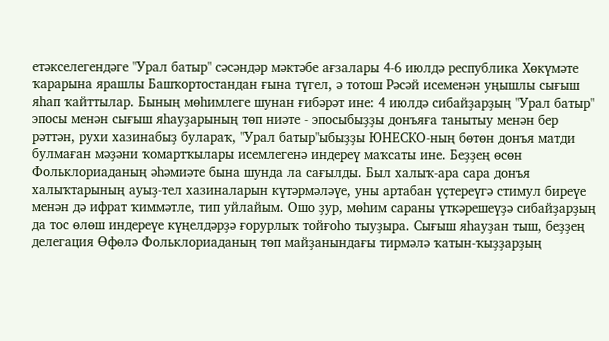етәкселегендәге "Урал батыр" сәсәндәр мәктәбе ағзалары 4-6 июлдә республика Хөкүмәте ҡарарына ярашлы Башҡортостандан ғына түгел, ә тотош Рәсәй исеменән уңышлы сығыш яһап ҡайттылар. Бының мөһимлеге шунан ғибәрәт ине: 4 июлдә сибайҙарҙың "Урал батыр" эпосы менән сығыш яһауҙарының төп ниәте - эпосыбыҙҙы донъяға танытыу менән бер рәттән, рухи хазинабыҙ булараҡ, "Урал батыр"ыбыҙҙы ЮНЕСКО-ның бөтөн донъя матди булмаған мәҙәни ҡомартҡылары исемлегенә индереү маҡсаты ине. Беҙҙең өсөн Фольклориаданың әһәмиәте бына шунда ла сағылды. Был халыҡ-ара сара донъя халыҡтарының ауыҙ-тел хазиналарын күтәрмәләүе, уны артабан үҫтереүгә стимул биреүе менән дә ифрат ҡиммәтле, тип уйлайым. Ошо ҙур, мөһим сараны үткәрешеүҙә сибайҙарҙың да тос өлөш индереүе күңелдәрҙә ғорурлыҡ тойғоһо тыуҙыра. Сығыш яһауҙан тыш, беҙҙең делегация Өфөлә Фольклориаданың төп майҙанындағы тирмәлә ҡатын-ҡыҙҙарҙың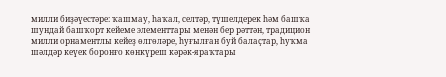милли биҙәүестәре: ҡашмау, һаҡал, селтәр, түшелдерек һәм башҡа шундай башҡорт кейеме элементтары менән бер рәттән, традицион милли орнаментлы кейеҙ өлгөләре, һуғылған буй балаҫтар, һуҡма шәлдәр кеүек боронғо көнкүреш кәрәк-яраҡтары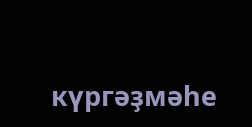күргәҙмәһе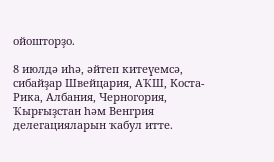ойошторҙо.

8 июлдә иһә, әйтеп китеүемсә, сибайҙар Швейцария, АҠШ, Коста-Рика, Албания, Черногория, Ҡырғыҙстан һәм Венгрия делегацияларын ҡабул итте.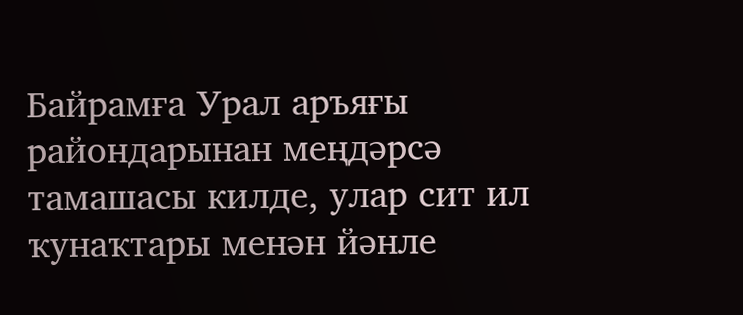Байрамға Урал аръяғы райондарынан меңдәрсә тамашасы килде, улар сит ил ҡунаҡтары менән йәнле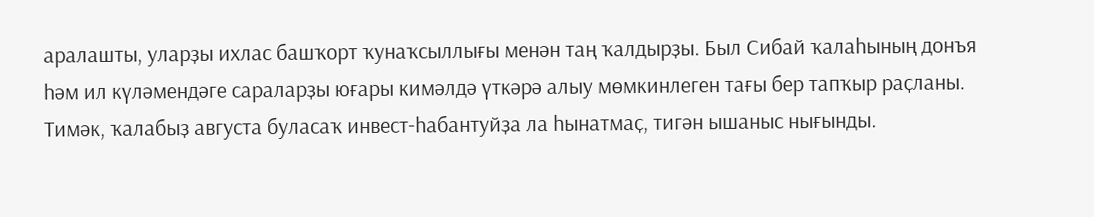аралашты, уларҙы ихлас башҡорт ҡунаҡсыллығы менән таң ҡалдырҙы. Был Сибай ҡалаһының донъя һәм ил күләмендәге сараларҙы юғары кимәлдә үткәрә алыу мөмкинлеген тағы бер тапҡыр раҫланы. Тимәк, ҡалабыҙ августа буласаҡ инвест-һабантуйҙа ла һынатмаҫ, тигән ышаныс нығынды.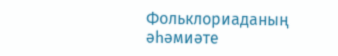Фольклориаданың әһәмиәте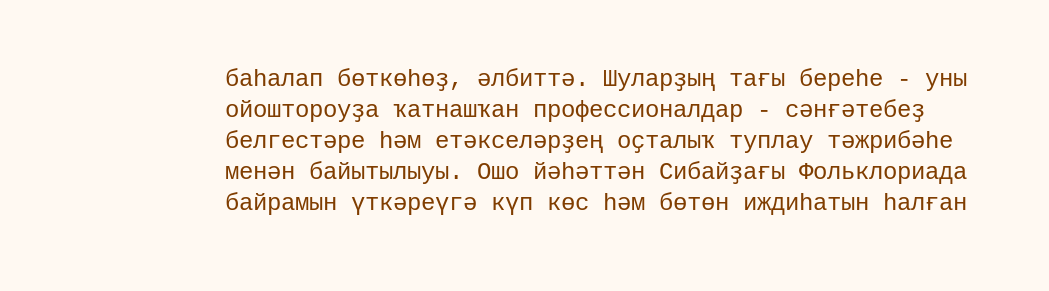баһалап бөткөһөҙ, әлбиттә. Шуларҙың тағы береһе - уны ойоштороуҙа ҡатнашҡан профессионалдар - сәнғәтебеҙ белгестәре һәм етәкселәрҙең оҫталыҡ туплау тәжрибәһе менән байытылыуы. Ошо йәһәттән Сибайҙағы Фольклориада байрамын үткәреүгә күп көс һәм бөтөн иждиһатын һалған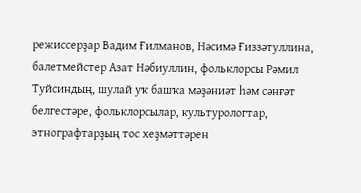режиссерҙар Вадим Ғилманов, Нәсимә Ғиззәтуллина, балетмейстер Азат Нәбиуллин, фольклорсы Рәмил Туйсиндың, шулай уҡ башҡа мәҙәниәт һәм сәнғәт белгестәре, фольклорсылар, культурологтар, этнографтарҙың тос хеҙмәттәрен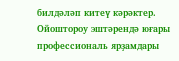билдәләп китеү кәрәктер. Ойоштороу эштәрендә юғары профессиональ ярҙамдары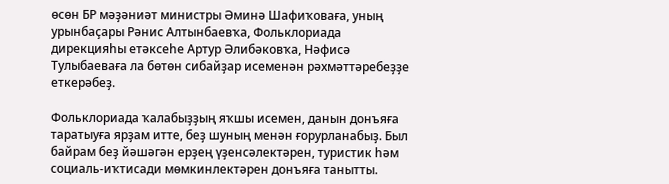өсөн БР мәҙәниәт министры Әминә Шафиҡоваға, уның урынбаҫары Рәнис Алтынбаевҡа, Фольклориада дирекцияһы етәксеһе Артур Әлибәковҡа, Нәфисә Тулыбаеваға ла бөтөн сибайҙар исеменән рәхмәттәребеҙҙе еткерәбеҙ.

Фольклориада ҡалабыҙҙың яҡшы исемен, данын донъяға таратыуға ярҙам итте, беҙ шуның менән ғорурланабыҙ. Был байрам беҙ йәшәгән ерҙең үҙенсәлектәрен, туристик һәм социаль-иҡтисади мөмкинлектәрен донъяға танытты.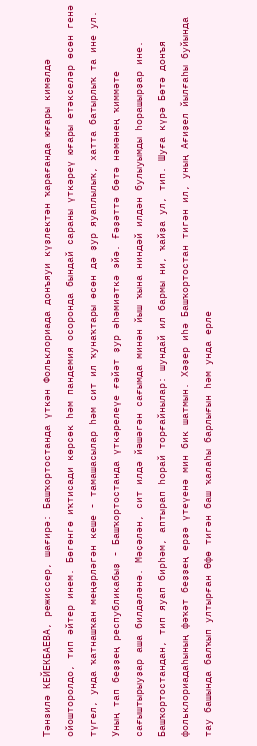Тәнзилә КЕЙЕКБАЕВА, режиссер, шағирә: Башҡортостанда үткән Фольклориада донъяуи күҙлектән ҡарағанда юғары кимәлдә ойошторолдо, тип әйтер инем. Бөгөнгө иҡтисади көрсөк һәм пандемия осоронда бындай сараны үткәреү юғары етәкселәр өсөн генә түгел, унда ҡатнашҡан меңәрләгән кеше - тамашасылар һәм сит ил ҡунаҡтары өсөн дә ҙур яуаплылыҡ, хатта батырлыҡ та ине ул. Уның тап беҙҙең республикабыҙ - Башҡортостанда үткәрелеүе ғәйәт ҙур әһәмиәткә эйә. Ғәҙәттә бөтә нәмәнең ҡиммәте сағыштырыуҙар аша билдәләнә. Мәҫәлән, сит илдә йәшәгән сағымда минән йыш ҡына ниндәй илдән булыуымды һорашырҙар ине. Башҡортостандан, тип яуап бирһәм, аптырап һорай торғайнылар: шундай ил бармы ни, ҡайҙа ул, тип. Шуға күрә Бөтә донъя фольклориадаһының фәҡәт беҙҙең ерҙә үтеүенә мин бик шатмын. Хәҙер иһә Башҡортостан тигән ил, уның Ағиҙел йылғаһы буйында тау башында балҡып ултырған Өфө тигән баш ҡалаһы барлығын һәм унда ерле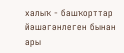халыҡ - башҡорттар йәшәгәнлеген бынан ары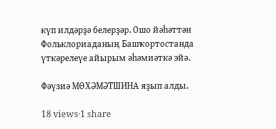күп илдәрҙә белерҙәр. Ошо йәһәттән Фольклориаданың Башҡортостанда үткәрелеүе айырым әһәмиәткә эйә.

Фәүзиә МӨХӘМӘТШИНА яҙып алды.

18 views·1 share